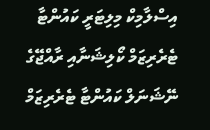އިސްލާމިކް މިލިޓަރީ ކައުންޓާ ޓެރެރިޒަމް ކޯލިޝަނާއި ރާއްޖޭގެ ނޭޝަނަލް ކައުންޓާ ޓެރެރިޒަމް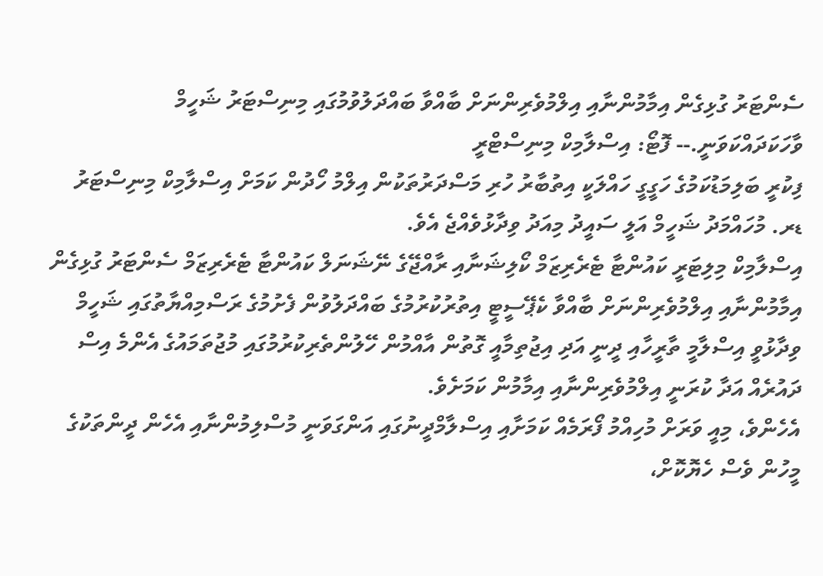ސެންޓަރު ގުޅިގެން އިމާމުންނާއި އިލްމުވެރިންނަށް ބާއްވާ ބައްދަލުވުމުގައި މިނިސްޓަރު ޝަހީމް ވާހަކަދައްކަވަނީ.-- ފޮޓޯ: އިސްލާމިކް މިނިސްޓްރީ
ފިކުރީ ބަލިމަޑުކަމުގެ ހަގީގީ ހައްލަކީ އިތުބާރު ހުރި މަސްދަރުތަކުން އިލްމު ހޯދުން ކަމަށް އިސްލާމިކް މިނިސްޓަރު ޑރ. މުހައްމަދު ޝަހީމް އަލީ ސައީދު މިއަދު ވިދާޅުވެއްޖެ އެވެ.
އިސްލާމިކް މިލިޓަރީ ކައުންޓާ ޓެރެރިޒަމް ކޯލިޝަނާއި ރާއްޖޭގެ ނޭޝަނަލް ކައުންޓާ ޓެރެރިޒަމް ސެންޓަރު ގުޅިގެން އިމާމުންނާއި އިލްމުވެރިންނަށް ބާއްވާ ކެޕޭސީޓީ އިތުރުކުރުމުގެ ބައްދަލުވުން ފެށުމުގެ ރަސްމިއްޔާތުގައި ޝަހީމް ވިދާޅުވީ އިސްލާމީ ތާރީހާއި ދީނީ އަދި އިޖުތިމާއީ ގޮތުން އާއްމުން ހޭލުންތެރިކުރުމުގައި މުޖުތަމައުގެ އެންމެ އިސް ދައުރެއް އަދާ ކުރަނީ އިލްމުވެރިންނާއި އިމާމުން ކަމަށެވެ.
އެހެންވެ، މިއީ ވަރަށް މުހިއްމު ފޯރަމެއް ކަމަށާއި އިސްލާމްދީނުގައި އަންގަވަނީ މުސްލިމުންނާއި އެހެން ދީންތަކުގެ މީހުން ވެސް ހެޔޮކޮށް،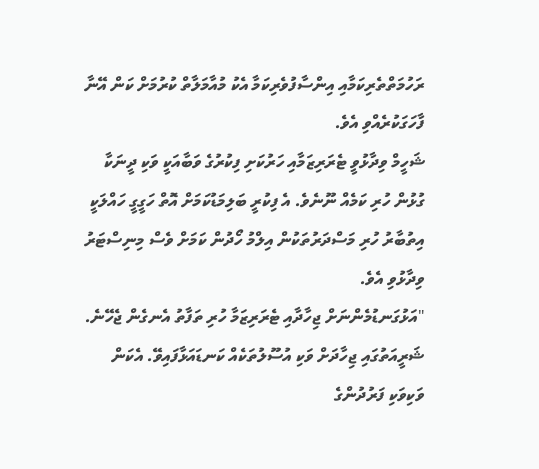ރަހުމަތްތެރިކަމާއި އިންސާފުވެރިކަމާ އެކު މުއާމަލާތް ކުރުމަށް ކަން އޭނާ ފާހަގަކުރެއްވި އެވެ.
ޝަހީމް ވިދާޅުވީ ޓެރަރިޒަމާއި ހަރުކަށި ފިކުރުގެ ވަބާއަކީ ވަކި ދީނަކާ ގުޅުން ހުރި ކަމެއް ނޫނެވެ. އެ ފިކުރީ ބަލިމަޑުކަމަށް އޮތް ހަގީގީ ހައްލަކީ އިތުބާރު ހުރި މަސްދަރުތަކުން އިލްމު ހޯދުން ކަމަށް ވެސް މިނިސްޓަރު ވިދާޅުވި އެވެ.
"އަޅުގަނޑުމެންނަށް ޖިހާދާއި ޓެރަރިޒަމާ ހުރި ތަފާތު އެނގެން ޖެހޭނެ. ޝަރީއަތުގައި ޖިހާދަށް ވަކި އުސޫލުތަކެއް ކަނޑައަޅާފައިވޭ. އެކަން ވަކިވަކި ފަރުދުންގެ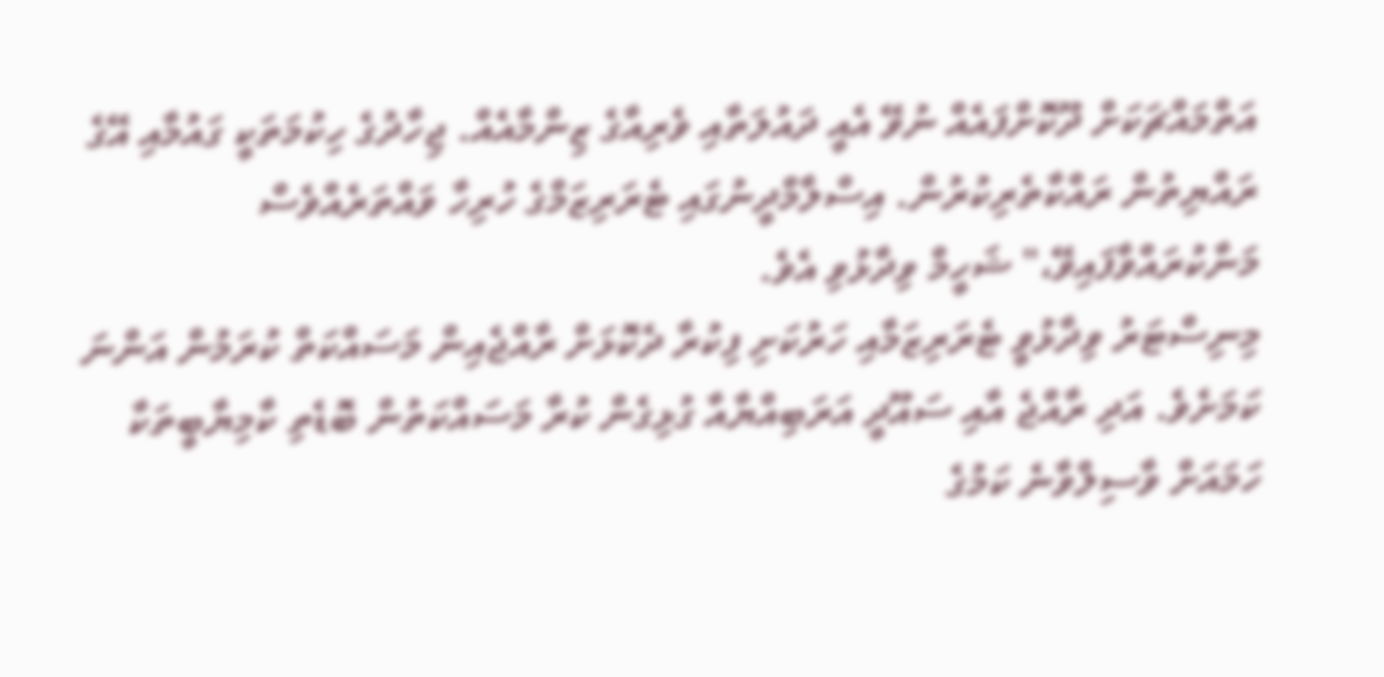އަތްމައްޗަކަށް ދޫކޮށްފައެއް ނުވޭ އެއީ ދައުލަތާއި ވެރިއާގެ ޒިންމާއެއް. ޖިހާދުގެ ހިކުމަތަކީ ގައުމާއި އޭގެ ރައްޔިތުން ރައްކާތެރިކުރުން. އިސްލާމްދީނުގައި ޓެރަރިޒަމްގެ ހުރިހާ ވައްތަރެއްވެސް މަނާކުރައްވާފައިވޭ،" ޝަހީމް ވިދާޅުވި އެވެ.
މިނިސްޓަރު ވިދާޅުވީ ޓެރަރިޒަމާއި ހަރުކަށި ފިކުރާ ދެކޮޅަށް ރާއްޖެއިން މަސައްކަތް ކުރަމުން އަންނަ ކަމަށެވެ. އަދި ރާއްޖެ އާއި ސައޫދީ އަރަބިއްޔާއާ ގުޅިގެން ކުރާ މަސައްކަތުން ބޮޑެތި ކާމިޔާބީތަކާ ހަމައަށް ވާސިލްވާނެ ކަމުގެ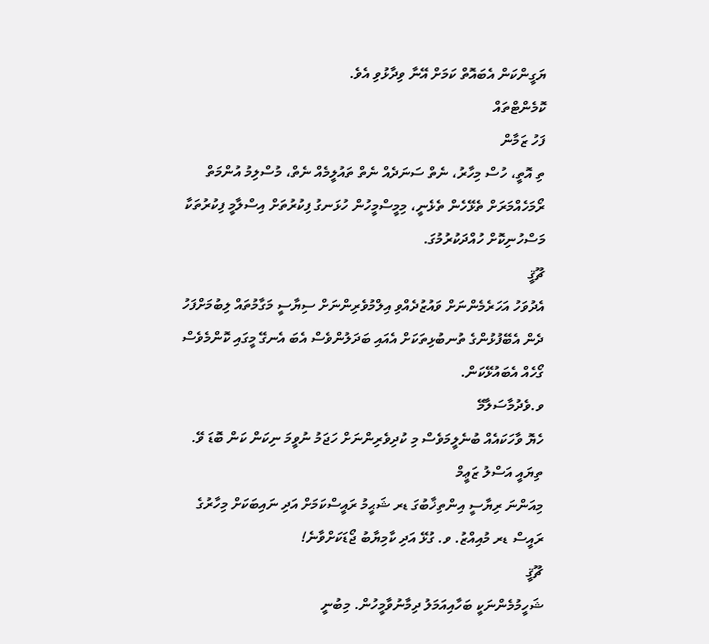ޔަގީންކަން އެބައޮތް ކަމަށް އޭނާ ވިދާޅުވި އެވެ.
ކޮމެންޓްތައް
ފަހު ޒަމާން
ތި އޮތީ، ހުސް މިހާރު، ނެތް ސަނަދެއް ނެތް ތައުލީމެއް ނެތް، މުސްލިމު އުންމަތް ރޯމަހެއްމަރަށް ތެޅޭހެން ތެޅެނީ، މިމީސްމީހުން ހުޅަނގު ފިކުރުތަށް އިސްލާމީ ފިކުރުތަކާ މަސްހުނިކޮށް ހުއްދަކުރުމުގަ.
ޗޫޤީ
އެދުވަހު އަހަރެމެންނަށް ވައުޒުދެއްވި އިލްމުވެރިންނަށް ސިޔާސީ މަގާމުތައް ލިބުމަށްފަހު ދެން އެބޭފުޅުންގެ ތުނބުޅިތަކަށް އެއައި ބަދަލުންވެސް އެބަ އެނގޭ މީގައި ކޮންމެވެސް ގޯހެއް އެބައުޅޭކަން.
ވ.ވެދުމާސަލާމޭ
ހެޔޮ ވާހަކައެއް ބުނެލީމަވެސް މި ކުދިވެރިންނަށް ހަޖަމު ނުވީމަ ނިކަން ކަން ބޮޑަ ވޭ.
ތިޔައީ އަސްލު ޒަޢީމް
މިއަންނަ ރިޔާސީ އިންތިޚާބުގަ ޑރ ޝަޙީމު ރައީސްކަމަށް އަދި ނައިބަކަށް މިހާރުގެ ރައީސް ޑރ މުއިއްޒު. ވ. ގުޅޭ އަދި ކާމިޔާބު ޖޯޑަކަށްވާނެ!
ޗޫޤީ
ޝަހީމުމެންނަކީ ބަހާއިއަމަލު ދިމާނުވާމީހުން. މިބުނީ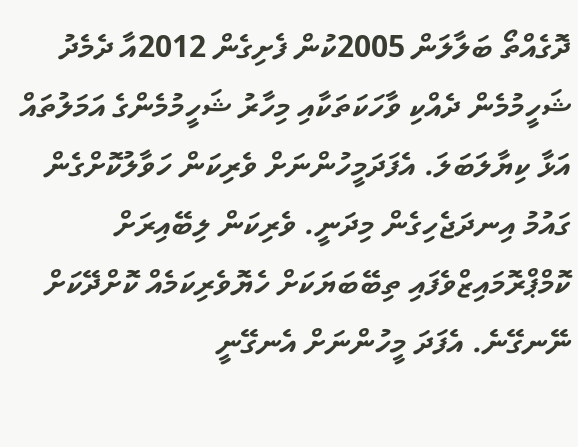ދޮގެއްތޯ ބަލާލަން 2005ކުން ފެށިގެން 2012އާ ދެމެދު ޝަހީމުމެން ދެއްކި ވާހަކަތަކާއި މިހާރު ޝަހީމުމެންގެ އަމަލުތައް އަޅާ ކިޔާލަބަލަ. އެފަދަމީހުންނަށް ވެރިކަން ހަވާލުކޮށްގެން ގައުމު އިނދަޖެހިގެން މިދަނީ. ވެރިކަން ލިބޭއިރަށް ކޮމްޕްރޮމައިޒްވެފައި ތިބޭބަޔަކަށް ހެޔޮވެރިކަމެއް ކޮށްދޭކަށް ނޭނގޭނެ. އެފަދަ މީހުންނަށް އެނގޭނީ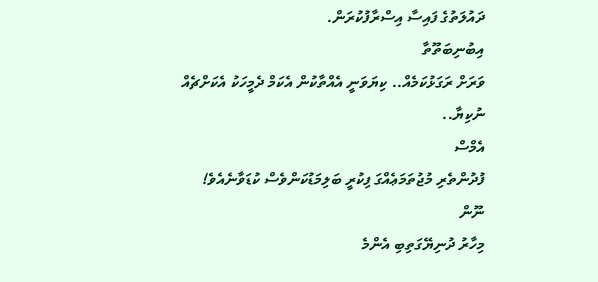ދައުލަތުގެ ފައިސާ އިސްރާފުކުރަން.
އިބުނިބަތޫތާ
ވަރަށް ރަގަޅުކަމެއް.. ކިޔަވަނީ އެއްތާކުން އެކަމް ދެމީހަކު އެކަށްޗެއް ނުކިޔާ..
އެމްސް
ފުދުންތެރި މުޖުތަމަޢެއްގަ ފިކުރީ ބަލިމަޑުކަންވެސް ކުޑަވާނެއެވެ!
ނޫން
މިހާރު ދުނިޔޭގަތިބި އެންމެ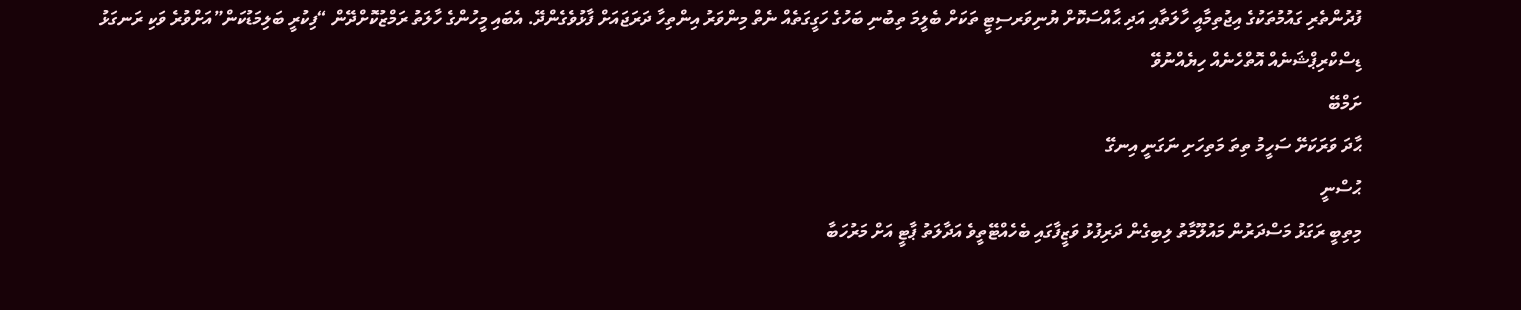ފުދުންތެރި ގައުމުތަކުގެ އިޖުތިމާއީ ހާލަތާއި އަދި ޙާއްސަކޮށް ޔުނިވަރސިޓީ ތަކަށް ބެލީމަ ތިބުނި ބަހުގެ ހަގީގަތެއް ނެތް މިންވަރު އިންތިހާ ދަރަޖައަށް ފާޅުވެގެންދޭ. އެބައި މީހުންގެ ހާލަތު ރަމްޒުކޮށްދޭން “ފިކުރީ ބަލިމަޑުކަން”އަށްވުރެ ވަކި ރަނގަޅު ޑިސްކްރިޕްޝަނެއް އޮތްހެނެއް ހިޔެއްނުވޭ
ށަމްބޭ
ޙާދަ ވަރަކަށޭ ސަހީމު ތިތަ މަތިހަށި ނަގަނީ އިނގޭ
ޙުސްނީ
މިތިބީ ރަގަޅު މަސްދަރުން މައުލޫމާތު ލިބިގެން ދަރިފުޅު ވަޒީފާގައި ބެހެއްޓޭތީވެ އަދާލަތު ޕާޓީ އަށް މަރުހަބާ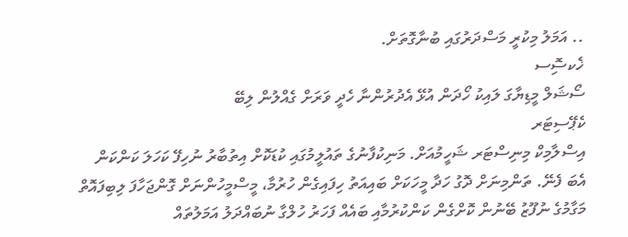.. އަމަލު މިކުރީ މަސްދަރުގައި ބުނާގޮތަށް.
ޚެކސިޮސ
ސޯޝަލް މީޑިޔާގަ ލައިކު ހޯދަން އުޅޭ އެދުރުންނާ ހެދީ ވަރަށް ގެއްލުން ލިބޭ
ކެޕޭސިޓަރ
އިސްލާމިކް މިނިސްޓަރ ޝަހީމުއަށް. މަނިކުފާނުގެ ތައުލީމުގައި ކުޑަކޮށް އިތުބާރު ނުހިފޭ ކަހަލަ ކަންކަން އެބަ ފެނޭ. ތަންމިނަށް ދޮގު ހަދާ މީހަކަށް ބައިއަތު ހިފައިގެން ހުރުމާ، މީސްމީހުންނަށް ގޮންޖަހާފަ ލިބިފައޮތް މަގާމުގެ ނުފޫޒު ބޭނުން ކޮށްގެން ކަންކުރުމާއި ބައެއް ފަހަރު ހުލްގާ ނުބައްދަލު އަމަލުތައް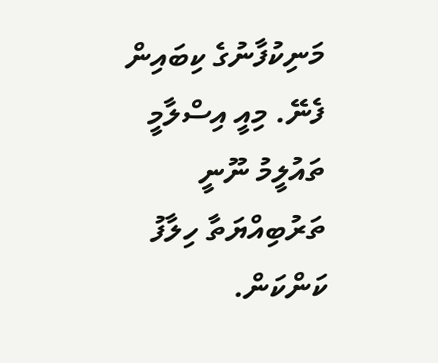މަނިކުފާނުގެ ކިބައިން ފެނޭ. މިއީ އިސްލާމީ ތައުލީމު ނޫނީ ތަރުބިއްޔަތާ ހިލާފު ކަންކަން.